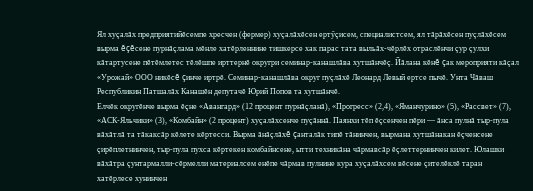Ял хуçалăх предприятийĕсемпе хресчен (фермер) хуçалăхĕсен ертỹçисем, специалистсем, ял тăрăхĕсен пуçлăхĕсем вырма ĕçĕсене пурнăçлама мĕнле хатĕрленнине тишкерсе хак парас тата выльăх-чĕрлĕх отраслĕнчи çур çулхи кăтартусене пĕтĕмлетес тĕлĕшпе ирттернĕ округри семинар-канашлăва хутшăнчĕç. Йăлана кĕнĕ çак мероприяти кăçал «Урожай» ООО никĕсĕ çинче иртрĕ. Семинар-канашлăва округ пуçлăхĕ Леонард Левый ертсе пычĕ. Унта Чăваш Республикин Патшалăх Канашĕн депутачĕ Юрий Попов та хутшăнчĕ.
Елчĕк округĕнче вырма ĕçне «Авангард» (12 процент пурнăçланă), «Прогресс» (2,4), «Яманчурино» (5), «Рассвет» (7), «АСК-Яльчики» (3), «Комбайн» (2 процент) хуçалăхсенче пуçăннă. Паянхи тĕп ĕçсенчен пĕри — ăнса пулнă тыр-пула вăхăтлă та тăкаксăр кĕлете кĕртесси. Вырма ăнăçлăхĕ çанталăк типĕ тăнинчен, вырмана хутшăнакан ĕçченсене çирĕплетнинчен, тыр-пула пухса кĕртекен комбайнсене, ытти техникăна чăрмавсăр ĕçлеттернинчен килет. Юлашки вăхăтра çунтармалли-сĕрмелли материалсем енĕпе чăрмав пулнине кура хуçалăхсем вĕсене çителĕклĕ таран хатĕрлесе хунинчен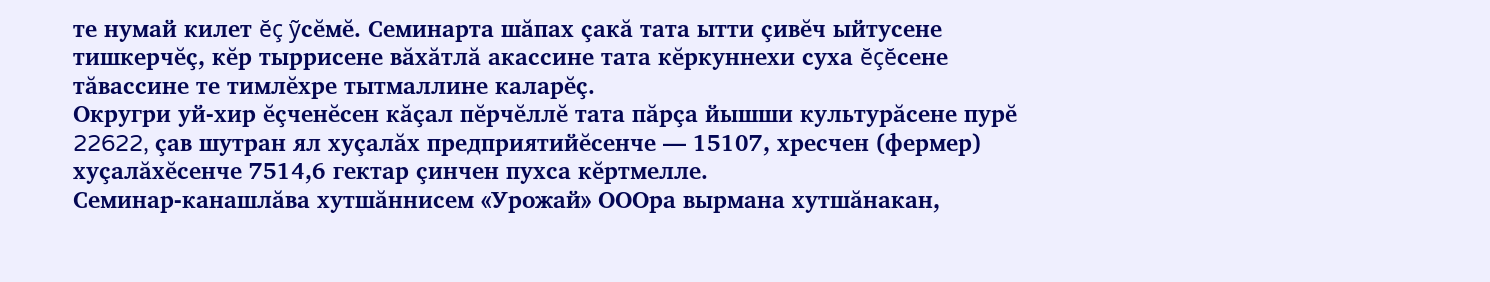те нумай килет ĕç ỹсĕмĕ. Семинарта шăпах çакă тата ытти çивĕч ыйтусене тишкерчĕç, кĕр тыррисене вăхăтлă акассине тата кĕркуннехи суха ĕçĕсене тăвассине те тимлĕхре тытмаллине каларĕç.
Округри уй-хир ĕçченĕсен кăçал пĕрчĕллĕ тата пăрçа йышши культурăсене пурĕ 22622, çав шутран ял хуçалăх предприятийĕсенче — 15107, хресчен (фермер) хуçалăхĕсенче 7514,6 гектар çинчен пухса кĕртмелле.
Семинар-канашлăва хутшăннисем «Урожай» ОООра вырмана хутшăнакан,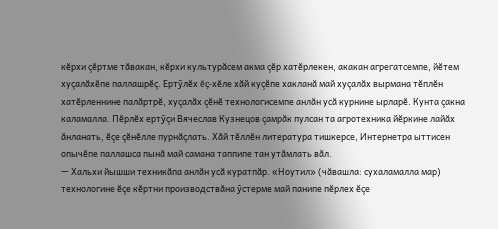кĕрхи çĕртме тăвакан, кĕрхи культурăсем акма çĕр хатĕрлекен, акакан агрегатсемпе, йĕтем хуçалăхĕпе паллашрĕç. Ертỹлĕх ĕç-хĕле хăй куçĕпе хакланă май хуçалăх вырмана тĕплĕн хатĕрленнине палăртрĕ, хуçалăх çĕнĕ технологисемпе анлăн усă курнине ырларĕ. Кунта çакна каламалла. Пĕрлĕх ертỹçи Вячеслав Кузнецов çамрăк пулсан та агротехника йĕркине лайăх ăнланать, ĕçе çĕнĕлле пурнăçлать. Хăй тĕллĕн литература тишкерсе, Интернетра ыттисен опычĕпе паллашса пынă май самана таппипе тан утăмлать вăл.
— Хальхи йышши техникăпа анлăн усă куратпăр. «Ноутил» (чăвашла: сухаламалла мар) технологине ĕçе кĕртни производствăна ỹстерме май панипе пĕрлех ĕçе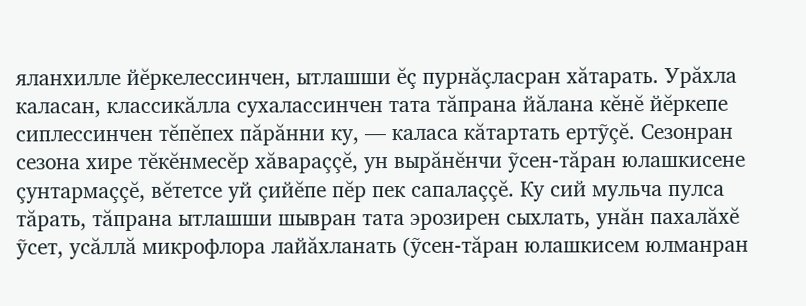яланхилле йĕркелессинчен, ытлашши ĕç пурнăçласран хăтарать. Урăхла каласан, классикăлла сухалассинчен тата тăпрана йăлана кĕнĕ йĕркепе сиплессинчен тĕпĕпех пăрăнни ку, — каласа кăтартать ертỹçĕ. Сезонран сезона хире тĕкĕнмесĕр хăвараççĕ, ун вырăнĕнчи ỹсен-тăран юлашкисене çунтармаççĕ, вĕтетсе уй çийĕпе пĕр пек сапалаççĕ. Ку сий мульча пулса тăрать, тăпрана ытлашши шывран тата эрозирен сыхлать, унăн пахалăхĕ ỹсет, усăллă микрофлора лайăхланать (ỹсен-тăран юлашкисем юлманран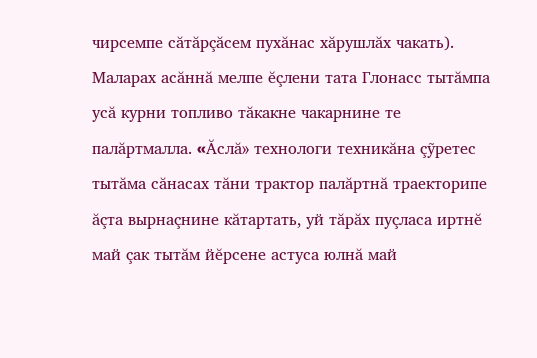чирсемпе сăтăрçăсем пухăнас хăрушлăх чакать). Маларах асăннă мелпе ĕçлени тата Глонасс тытăмпа усă курни топливо тăкакне чакарнине те палăртмалла. «Ăслă» технологи техникăна çỹретес тытăма сăнасах тăни трактор палăртнă траекторипе ăçта вырнаçнине кăтартать, уй тăрăх пуçласа иртнĕ май çак тытăм йĕрсене астуса юлнă май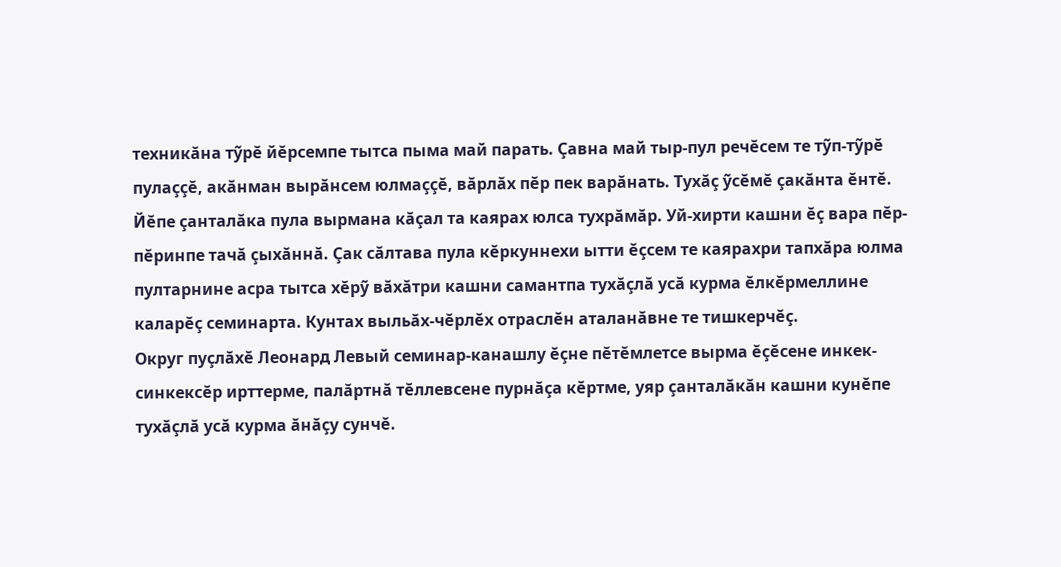техникăна тỹрĕ йĕрсемпе тытса пыма май парать. Çавна май тыр-пул речĕсем те тỹп-тỹрĕ пулаççĕ, акăнман вырăнсем юлмаççĕ, вăрлăх пĕр пек варăнать. Тухăç ỹсĕмĕ çакăнта ĕнтĕ.
Йĕпе çанталăка пула вырмана кăçал та каярах юлса тухрăмăр. Уй-хирти кашни ĕç вара пĕр-пĕринпе тачă çыхăннă. Çак сăлтава пула кĕркуннехи ытти ĕçсем те каярахри тапхăра юлма пултарнине асра тытса хĕрỹ вăхăтри кашни самантпа тухăçлă усă курма ĕлкĕрмеллине каларĕç семинарта. Кунтах выльăх-чĕрлĕх отраслĕн аталанăвне те тишкерчĕç.
Округ пуçлăхĕ Леонард Левый семинар-канашлу ĕçне пĕтĕмлетсе вырма ĕçĕсене инкек-синкексĕр ирттерме, палăртнă тĕллевсене пурнăçа кĕртме, уяр çанталăкăн кашни кунĕпе тухăçлă усă курма ăнăçу сунчĕ.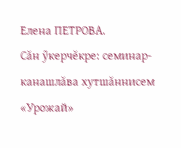Елена ПЕТРОВА.
Сăн ỹкерчĕкре: семинар-канашлăва хутшăннисем «Урожай»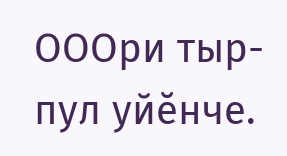ОООри тыр-пул уйĕнче.